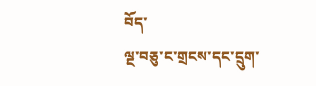བོད་
ལྔ་བཅུ་ང་གྲངས་དང་དྲུག་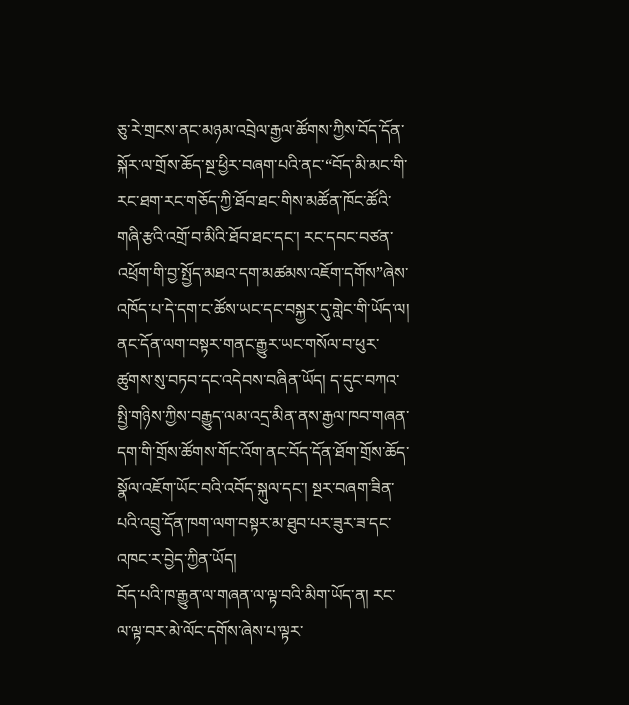ཅུ་རེ་གྲངས་ནང་མཉམ་འབྲེལ་རྒྱལ་ཚོགས་ཀྱིས་བོད་དོན་སྐོར་ལ་གྲོས་ཆོད་སྔ་ཕྱིར་བཞག་པའི་ནང་“བོད་མི་མང་གི་རང་ཐག་རང་གཅོད་ཀྱི་ཐོབ་ཐང་གིས་མཚོན་ཁོང་ཚོའི་གཞི་རྩའི་འགྲོ་བ་མིའི་ཐོབ་ཐང་དང་། རང་དབང་བཙན་འཕྲོག་གི་བྱ་སྤྱོད་མཐའ་དག་མཚམས་འཇོག་དགོས”ཞེས་འཁོད་པ་དེ་དག་ང་ཚོས་ཡང་དང་བསྐྱར་དུ་གླེང་གི་ཡོད་ལ། ནང་དོན་ལག་བསྟར་གནང་རྒྱུར་ཡང་གསོལ་བ་ཕུར་ཚུགས་སུ་བཏབ་དང་འདེབས་བཞིན་ཡོད། ད་དུང་བཀའ་སྤྱི་གཉིས་ཀྱིས་བརྒྱུད་ལམ་འདྲ་མིན་ནས་རྒྱལ་ཁབ་གཞན་དག་གི་གྲོས་ཚོགས་གོང་འོག་ནང་བོད་དོན་ཐོག་གྲོས་ཆོད་སྣོལ་འཇོག་ཡོང་བའི་འབོད་སྐུལ་དང་། སྔར་བཞག་ཟིན་པའི་འབྲུ་དོན་ཁག་ལག་བསྟར་མ་ཐུབ་པར་ཟུར་ཟ་དང་འཁང་ར་བྱེད་ཀྱིན་ཡོད།
བོད་པའི་ཁ་རྒྱུན་ལ་གཞན་ལ་ལྟ་བའི་མིག་ཡོད་ན། རང་ལ་ལྟ་བར་མེ་ལོང་དགོས་ཞེས་པ་ལྟར་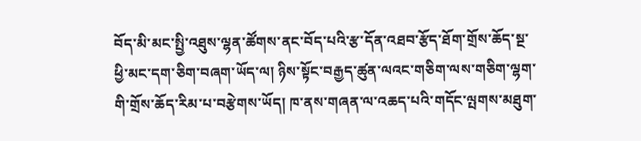བོད་མི་མང་སྤྱི་འཐུས་ལྷན་ཚོགས་ནང་བོད་པའི་རྩ་དོན་འཐབ་རྩོད་ཐོག་གྲོས་ཆོད་སྔ་ཕྱི་མང་དག་ཅིག་བཞག་ཡོད་ལ། ཉིས་སྟོང་བརྒྱད་ཚུན་ལའང་གཅིག་ལས་གཅིག་ལྷག་གི་གྲོས་ཆོད་རིམ་པ་བརྩེགས་ཡོད། ཁ་ནས་གཞན་ལ་འཆད་པའི་གདོང་ལྤགས་མཐུག་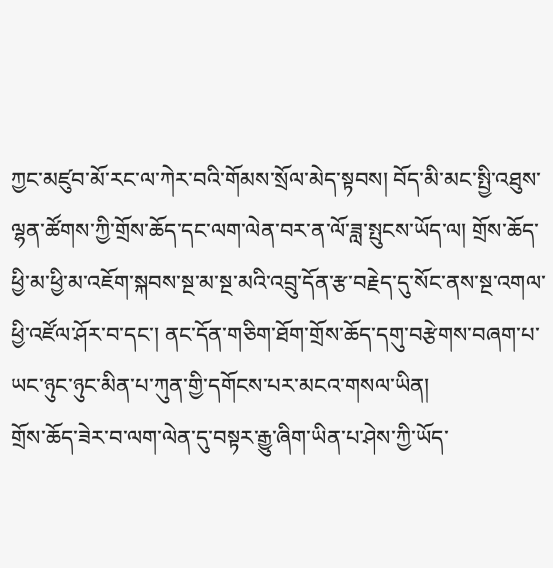ཀྱང་མཛུབ་མོ་རང་ལ་ཀེར་བའི་གོམས་སྲོལ་མེད་སྟབས། བོད་མི་མང་སྤྱི་འཐུས་ལྷན་ཚོགས་ཀྱི་གྲོས་ཆོད་དང་ལག་ལེན་བར་ན་ལོ་ཟླ་སྤུངས་ཡོད་ལ། གྲོས་ཆོད་ཕྱི་མ་ཕྱི་མ་འཇོག་སྐབས་སྔ་མ་སྔ་མའི་འབྲུ་དོན་རྩ་བརྗེད་དུ་སོང་ནས་སྔ་འགལ་ཕྱི་འཛོལ་ཤོར་བ་དང་། ནང་དོན་གཅིག་ཐོག་གྲོས་ཆོད་དགུ་བརྩེགས་བཞག་པ་ཡང་ཉུང་ཉུང་མིན་པ་ཀུན་གྱི་དགོངས་པར་མངའ་གསལ་ཡིན།
གྲོས་ཆོད་ཟེར་བ་ལག་ལེན་དུ་བསྟར་རྒྱུ་ཞིག་ཡིན་པ་ཤེས་ཀྱི་ཡོད་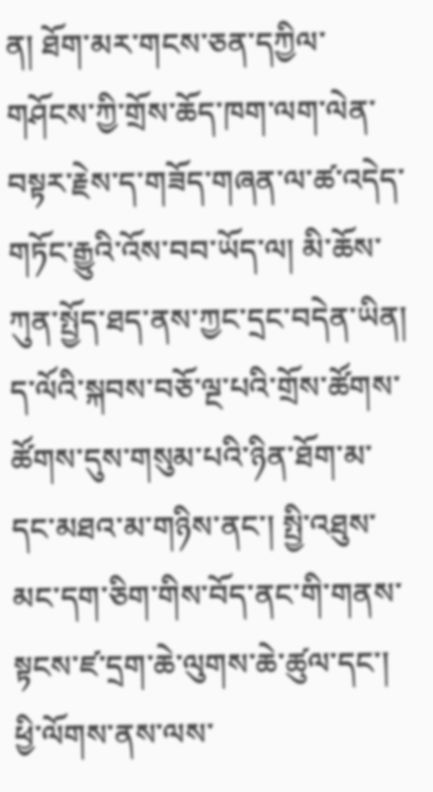ན། ཐོག་མར་གངས་ཅན་དཀྱིལ་གཤོངས་ཀྱི་གྲོས་ཆོད་ཁག་ལག་ལེན་བསྟར་རྗེས་ད་གཟོད་གཞན་ལ་ཚ་འདེད་གཏོང་རྒྱུའི་འོས་བབ་ཡོད་ལ། མི་ཆོས་ཀུན་སྤྱོད་ཐད་ནས་ཀྱང་དྲང་བདེན་ཡིན། ད་ལོའི་སྐབས་བཅོ་ལྔ་པའི་གྲོས་ཚོགས་ཚོགས་དུས་གསུམ་པའི་ཉིན་ཐོག་མ་དང་མཐའ་མ་གཉིས་ནང་། སྤྱི་འཐུས་མང་དག་ཅིག་གིས་བོད་ནང་གི་གནས་སྟངས་ཛ་དྲག་ཆེ་ལུགས་ཆེ་ཚུལ་དང་། ཕྱི་ལོགས་ནས་ལས་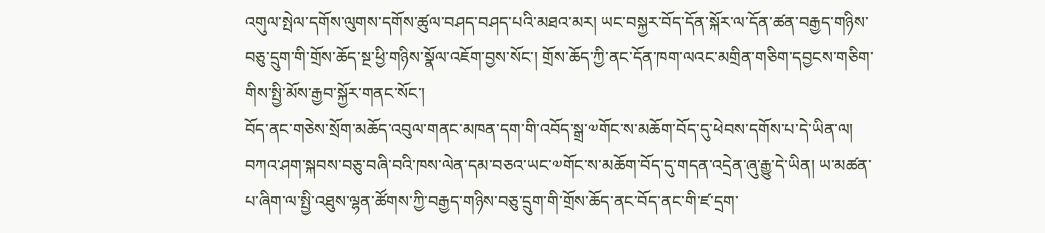འགུལ་སྤེལ་དགོས་ལུགས་དགོས་ཚུལ་བཤད་བཤད་པའི་མཐའ་མར། ཡང་བསྐྱར་བོད་དོན་སྐོར་ལ་དོན་ཚན་བརྒྱད་གཉིས་བཅུ་དྲུག་གི་གྲོས་ཆོད་སྔ་ཕྱི་གཉིས་སྣོལ་འཇོག་བྱས་སོང་། གྲོས་ཆོད་ཀྱི་ནང་དོན་ཁག་ལའང་མགྲིན་གཅིག་དབྱངས་གཅིག་གིས་སྤྱི་མོས་རྒྱབ་སྐྱོར་གནང་སོང་།
བོད་ནང་གཅེས་སྲོག་མཆོད་འབུལ་གནང་མཁན་དག་གི་འབོད་སྒྲ་༧གོང་ས་མཆོག་བོད་དུ་ཕེབས་དགོས་པ་དེ་ཡིན་ལ། བཀའ་ཤག་སྐབས་བཅུ་བཞི་བའི་ཁས་ལེན་དམ་བཅའ་ཡང་༧གོང་ས་མཆོག་བོད་དུ་གདན་འདྲེན་ཞུ་རྒྱུ་དེ་ཡིན། ཡ་མཚན་པ་ཞིག་ལ་སྤྱི་འཐུས་ལྷན་ཚོགས་ཀྱི་བརྒྱད་གཉིས་བཅུ་དྲུག་གི་གྲོས་ཆོད་ནང་བོད་ནང་གི་ཛ་དྲག་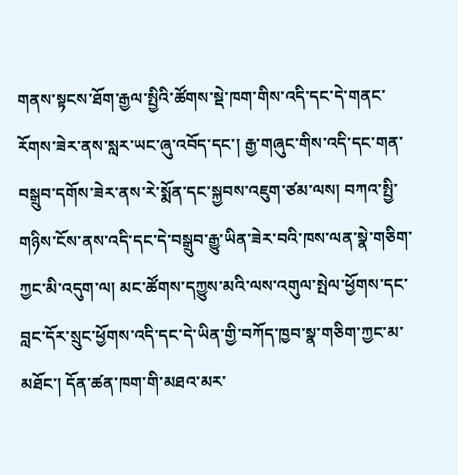གནས་སྟངས་ཐོག་རྒྱལ་སྤྱིའི་ཚོགས་སྡེ་ཁག་གིས་འདི་དང་དེ་གནང་རོགས་ཟེར་ནས་སླར་ཡང་ཞུ་འབོད་དང་། རྒྱ་གཞུང་གིས་འདི་དང་གན་བསྒྲུབ་དགོས་ཟེར་ནས་རེ་སྨོན་དང་སྐྱབས་འཇུག་ཙམ་ལས། བཀའ་སྤྱི་གཉིས་ངོས་ནས་འདི་དང་དེ་བསྒྲུབ་རྒྱུ་ཡིན་ཟེར་བའི་ཁས་ལན་སྣེ་གཅིག་ཀྱང་མི་འདུག་ལ། མང་ཚོགས་དཀྱུས་མའི་ལས་འགུལ་སྤེལ་ཕྱོགས་དང་བླང་དོར་སྲུང་ཕྱོགས་འདི་དང་དེ་ཡིན་གྱི་བཀོད་ཁྱབ་སྣ་གཅིག་ཀྱང་མ་མཐོང་། དོན་ཚན་ཁག་གི་མཐའ་མར་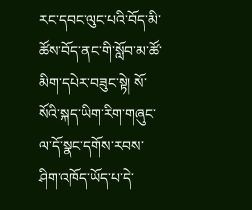རང་དབང་ལུང་པའི་བོད་མི་ཚོས་བོད་ནང་གི་སློབ་མ་ཚོ་མིག་དཔེར་བཟུང་སྟེ། སོ་སོའི་སྐད་ཡིག་རིག་གཞུང་ལ་དོ་སྣང་དགོས་རབས་ཤིག་འཁོད་ཡོད་པ་དེ་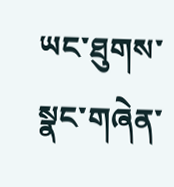ཡང་ཐུགས་སྣང་གཞེན་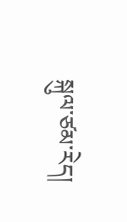སྐུལ་ཙམ་རེད།